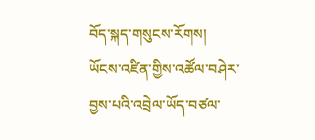བོད་སྐད་གསུངས་རོགས།
ཡོངས་འཛིན་གྱིས་འཚོལ་བཤེར་བྱས་པའི་འབྲེལ་ཡོད་བཙལ་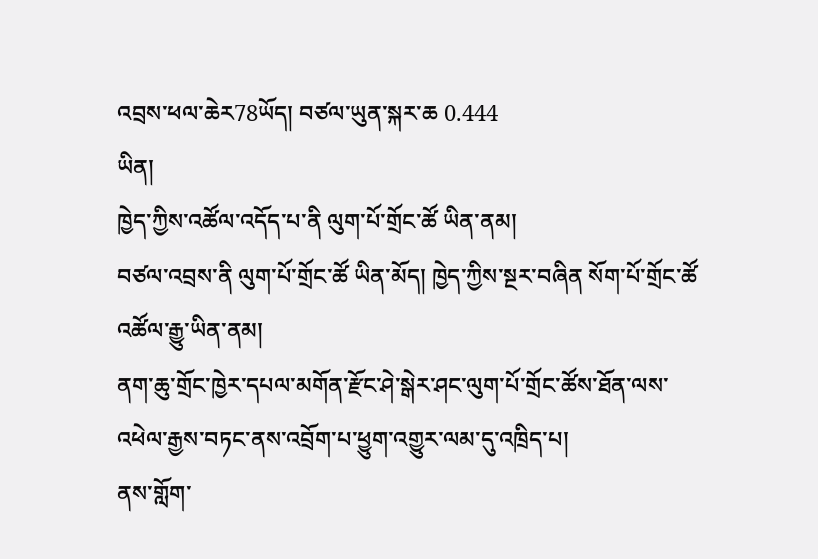འབྲས་ཕལ་ཆེར78ཡོད། བཙལ་ཡུན་སྐར་ཆ 0.444
ཡིན།
ཁྱེད་ཀྱིས་འཚོལ་འདོད་པ་ནི ལུག་པོ་གྲོང་ཚོ ཡིན་ནམ།
བཙལ་འབྲས་ནི ལུག་པོ་གྲོང་ཚོ ཡིན་མོད། ཁྱེད་ཀྱིས་སྔར་བཞིན སོག་པོ་གྲོང་ཚོ འཚོལ་རྒྱུ་ཡིན་ནམ།
ནག་ཆུ་གྲོང་ཁྱེར་དཔལ་མགོན་རྫོང་ཤེ་སྒེར་ཤང་ལུག་པོ་གྲོང་ཚོས་ཐོན་ལས་འཕེལ་རྒྱས་བཏང་ནས་འབྲོག་པ་ཕྱུག་འགྱུར་ལམ་དུ་འཁྲིད་པ།
ནས་གློག་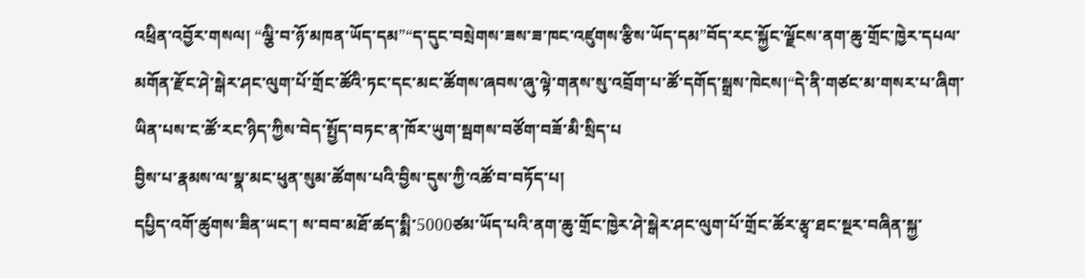འཕྲིན་འབྱོར་གསལ། “ལྕི་བ་ཉོ་མཁན་ཡོད་དམ”“ད་དུང་བསྲེགས་ཟས་ཟ་ཁང་འཛུགས་རྩིས་ཡོད་དམ”བོད་རང་སྐྱོང་ལྗོངས་ནག་ཆུ་གྲོང་ཁྱེར་དཔལ་མགོན་རྫོང་ཤེ་སྒེར་ཤང་ལུག་པོ་གྲོང་ཚོའི་ཏང་དང་མང་ཚོགས་ཞབས་ཞུ་ལྟེ་གནས་སུ་འབྲོག་པ་ཚོ་དགོད་སྒྲས་ཁེངས།“དེ་ནི་གཙང་མ་གསར་པ་ཞིག་ཡིན་པས་ང་ཚོ་རང་ཉིད་ཀྱིས་བེད་སྤྱོད་བཏང་ན་ཁོར་ཡུག་སྦགས་བཙོག་བཟོ་མི་སྲིད་པ
བྱིས་པ་རྣམས་ལ་སྣ་མང་ཕུན་སུམ་ཚོགས་པའི་བྱིས་དུས་ཀྱི་འཚོ་བ་བཏོད་པ།
དཔྱིད་འགོ་ཚུགས་ཟིན་ཡང་། ས་བབ་མཐོ་ཚད་སྨི་5000ཙམ་ཡོད་པའི་ནག་ཆུ་གྲོང་ཁྱེར་ཤེ་སྒེར་ཤང་ལུག་པོ་གྲོང་ཚོར་རྩྭ་ཐང་སྔར་བཞིན་སྐྱ་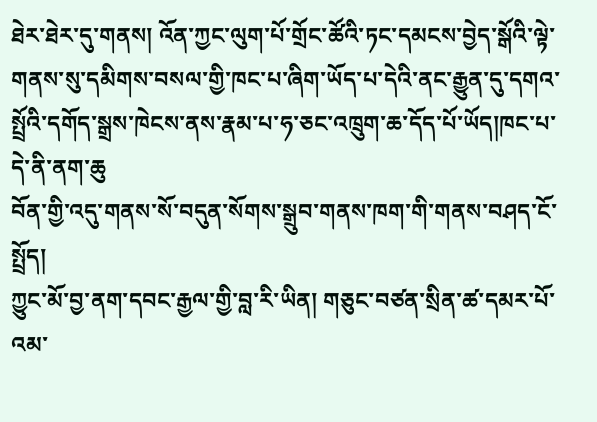ཐེར་ཐེར་དུ་གནས། འོན་ཀྱང་ལུག་པོ་གྲོང་ཚོའི་ཏང་དམངས་བྱེད་སྒོའི་ལྟེ་གནས་སུ་དམིགས་བསལ་གྱི་ཁང་པ་ཞིག་ཡོད་པ་དེའི་ནང་རྒྱུན་དུ་དགའ་སྤྲོའི་དགོད་སྒྲས་ཁེངས་ནས་རྣམ་པ་ཧ་ཅང་འཁྲུག་ཆ་དོད་པོ་ཡོད།ཁང་པ་དེ་ནི་ནག་ཆུ
བོན་གྱི་འདུ་གནས་སོ་བདུན་སོགས་སྒྲུབ་གནས་ཁག་གི་གནས་བཤད་ངོ་སྤྲོད།
ཀྱུང་མོ་བྱ་ནག་དབང་རྒྱལ་གྱི་བླ་རི་ཡིན། གཅུང་བཙན་སྲིན་ཚ་དམར་པོ་འམ་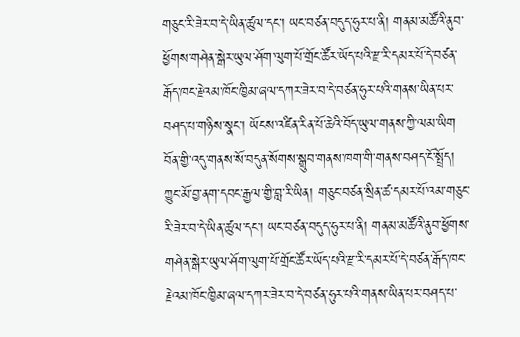གཅུང་རི་ཟེར་བ་དེ་ཡིན་ཚུལ་དང་། ཡང་བཙན་བདུད་ཧུར་པ་ནི། གནམ་མཚོའི་ནུབ་ཕྱོགས་གཤེན་སྒེར་ཡུལ་ཤོག་ལུག་པོ་གྲོང་ཚོར་ཡོད་པའི་རྫ་རི་དམར་པོ་དེ་བཙན་རྒོད་ཁང་རྗེའམ་ཁོང་ཁྱིམ་ཞལ་དཀར་ཟེར་བ་དེ་བཙན་ཧུར་པའི་གནས་ཡིན་པར་བཤད་པ་གཉིས་སྣང་། ཡོངས་འཛིན་རིན་པོ་ཆེའི་བོད་ཡུལ་གནས་ཀྱི་ལམ་ཡིག
བོན་གྱི་འདུ་གནས་སོ་བདུན་སོགས་སྒྲུབ་གནས་ཁག་གི་གནས་བཤད་ངོ་སྤྲོད།
ཀྱུང་མོ་བྱ་ནག་དབང་རྒྱལ་གྱི་བླ་རི་ཡིན། གཅུང་བཙན་སྲིན་ཚ་དམར་པོ་འམ་གཅུང་རི་ཟེར་བ་དེ་ཡིན་ཚུལ་དང་། ཡང་བཙན་བདུད་ཧུར་པ་ནི། གནམ་མཚོའི་ནུབ་ཕྱོགས་གཤེན་སྒེར་ཡུལ་ཤོག་ལུག་པོ་གྲོང་ཚོར་ཡོད་པའི་རྫ་རི་དམར་པོ་དེ་བཙན་རྒོད་ཁང་རྗེའམ་ཁོང་ཁྱིམ་ཞལ་དཀར་ཟེར་བ་དེ་བཙན་ཧུར་པའི་གནས་ཡིན་པར་བཤད་པ་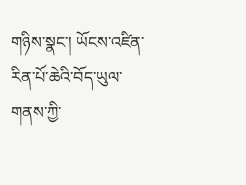གཉིས་སྣང་། ཡོངས་འཛིན་རིན་པོ་ཆེའི་བོད་ཡུལ་གནས་ཀྱི་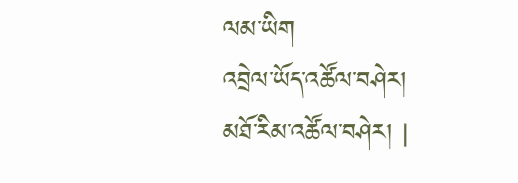ལམ་ཡིག
འབྲེལ་ཡོད་འཚོལ་བཤེར།
མཐོ་རིམ་འཚོལ་བཤེར། |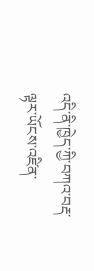འདི་ནི་ཁྱེད་ཀྱི་བཀའ་བརྡ་ལྟར་ཡོངས་འཛིན་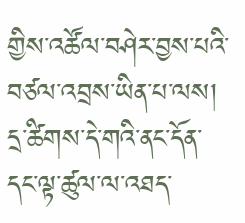གྱིས་འཚོལ་བཤེར་བྱས་པའི་བཙལ་འབྲས་ཡིན་པ་ལས། དྲ་ཚིགས་དེ་གའི་ནང་དོན་དང་ལྟ་ཚུལ་ལ་འཐད་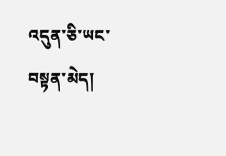འདུན་ཅི་ཡང་བསྟན་མེད།